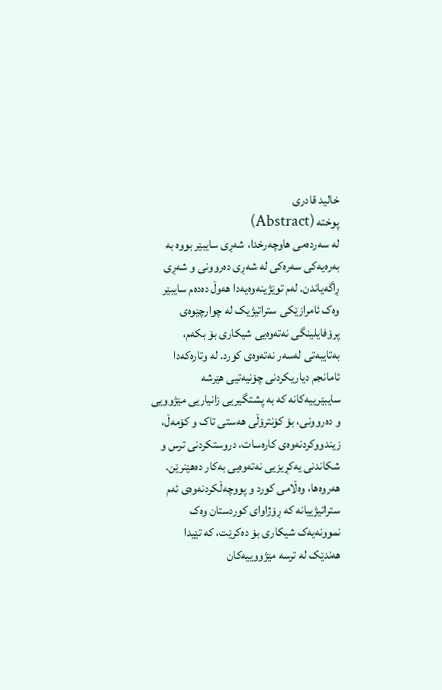خالید قادری
پوختە (Abstract)
لە سەردەمی هاوچەرخدا، شەڕی سایبێر بووە بە بەرەیەکی سەرەکی لە شەڕی دەروونی و شەڕی ڕاگەیاندن. لەم توێژینەوەیەدا هەوڵ دەدەم سایبێر وەک ئامرازێکی ستراتیژیک لە چوارچێوەی پرۆفایلینگی نەتەوەیی شیکاری بۆ بکەم، بەتایبەتی لەسەر نەتەوەی کورد. لە وتارەکەدا ئامانجم دیاریکردنی چۆنیەتیی هێرشە سایبێرییەکانە کە بە پشتگیریی زانیاریی مێژوویی و دەروونی، بۆ کۆنترۆڵی هەستی تاک و کۆمەڵ، زیندووکردنەوەی کارەسات، دروستکردنی ترس و شکاندنی یەکڕیزیی نەتەوەیی بەکار دەهێنرێن. هەروەها، وەڵامی کورد و پووچەڵکردنەوەی ئەم ستراتیژییانە کە ڕۆژاوای کوردستان وەک نموونەیەک شیکاری بۆ دەکرێت، کە تێیدا هەندێک لە ترسە مێژووییەکان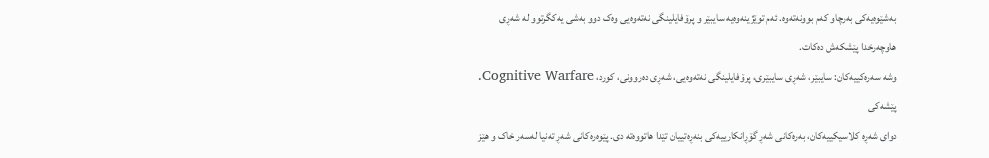بەشێوەیەکی بەرچاو کەم بوونەتەوە. ئەم توێژینەوەیە سایبێر و پرۆفایلینگی نەتەوەیی وەک دوو بەشی یەکگرتوو لە شەڕی هاوچەرخدا پێشکەش دەکات.
وشە سەرەکییەکان: سایبێر، شەڕی سایبێری، پرۆفایلینگی نەتەوەیی، شەڕی دەروونی، کورد، Cognitive Warfare.
پێشەکی
دوای شەڕە کلاسیکییەکان، بەرەکانی شەڕ گۆڕانکارییەکی بنەڕەتییان تێدا هاتووەتە دی. پێوەرەکانی شەڕ تەنیا لەسەر خاک و هێز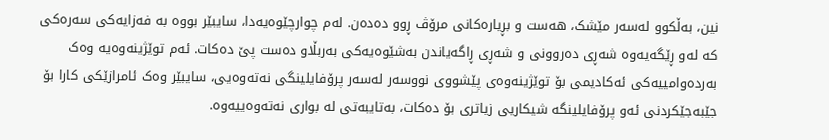نین، بەڵکوو لەسەر مێشک، هەست و بڕیارەکانی مرۆڤ ڕوو دەدەن. لەم چوارچێوەیەدا، سایبێر بووە بە فەزایەکی سەرەکی کە لەو ڕێگەیەوە شەڕی دەروونی و شەڕی ڕاگەیاندن بەشێوەیەکی بەربڵاو دەست پێ دەکات. ئەم توێژینەوەیە وەک بەردەوامییەکی ئەکادیمی بۆ توێژینەوەی پێشووی نووسەر لەسەر پرۆفایلینگی نەتەوەیی، سایبێر وەک ئامرازێکی کارا بۆ جێبەجێکردنی ئەو پرۆفایلینگە شیکاریی زیاتری بۆ دەکات، بەتایبەتی لە بواری نەتەوەییەوە.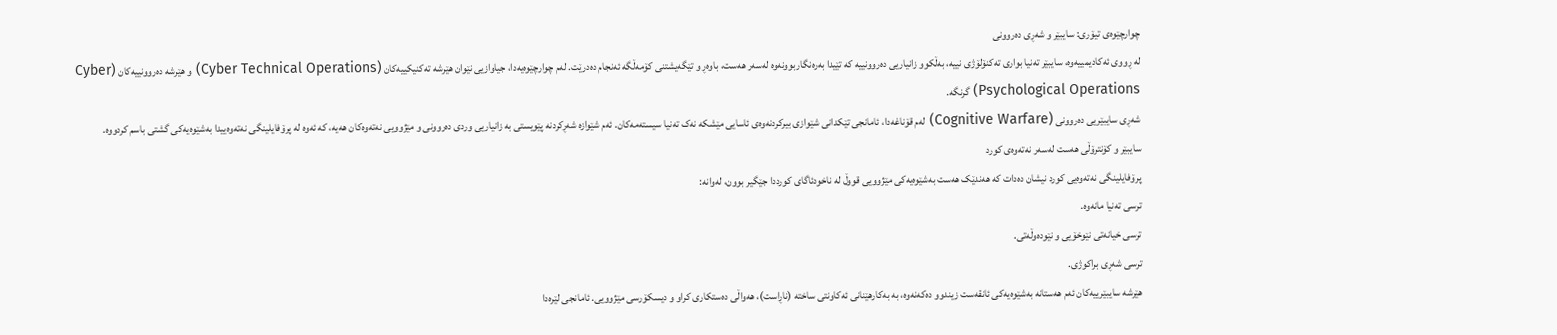چوارچێوەی تیۆری: سایبێر و شەڕی دەروونی
لە ڕووی ئەکادیمییەوە، سایبێر تەنیا بواری تەکنۆلۆژی نییە، بەڵکوو زانیاریی دەروونییە کە تێیدا بەرەنگاربوونەوە لەسەر هەست، باوەڕ و تێگەیشتنی کۆمەڵگە ئەنجام دەدرێت. لەم چوارچێوەیەدا، جیاوازیی نێوان هێرشە تەکنیکییەکان (Cyber Technical Operations) و هێرشە دەروونییەکان (Cyber Psychological Operations) گرنگە.
شەڕی سایبێریی دەروونی (Cognitive Warfare) لەم قۆناغەدا، ئامانجی تێکدانی شێوازی بیرکردنەوەی ئاسایی مێشکە نەک تەنیا سیستەمەکان. ئەم شێوازە شەڕکردنە پێویستی بە زانیاریی وردی دەروونی و مێژوویی نەتەوەکان هەیە، کە ئەوە لە پرۆفایلینگی نەتەوەییدا بەشێوەیەکی گشتی باسم کردووە.
سایبێر و کۆنترۆڵی هەست لەسەر نەتەوەی کورد
پرۆفایلینگی نەتەوەیی کورد نیشان دەدات کە هەندێک هەست بەشێوەیەکی مێژوویی قووڵ لە ناخودئاگای کورددا جێگیر بوون، لەوانە:
ترسی تەنیا مانەوە.
ترسی خیانەتی نێوخۆیی و نێودەوڵەتی.
ترسی شەڕی براکوژی.
هێرشە سایبێرییەکان ئەم هەستانە بەشێوەیەکی ئانقەست زیندوو دەکەنەوە، بە بەکارهێنانی ئەکاونتی ساختە (ناڕاست)، هەواڵی دەستکاری کراو و دیسکۆرسی مێژوویی. ئامانجی لێرەدا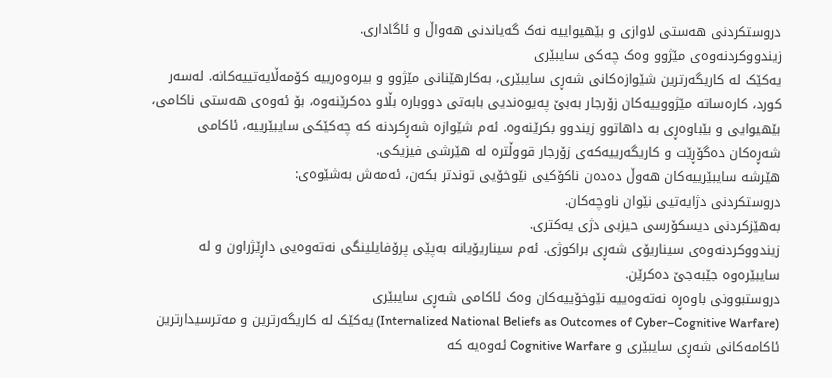دروستکردنی هەستی لاوازی و بێهیواییە نەک گەیاندنی هەواڵ و ئاگاداری.
زیندووکردنەوەی مێژوو وەک چەکی سایبێری
یەکێک لە کاریگەرترین شێوازەکانی شەڕی سایبێری، بەکارهێنانی مێژوو و بیرەوەرییە کۆمەڵایەتییەکانە. لەسەر کورد، کارەساتە مێژووییەکان زۆرجار بەبێ پەیوەندیی بابەتی دووبارە بڵاو دەکرێنەوە، بۆ ئەوەی هەستی ناکامی، بێهیوایی و بێباوەڕی بە داهاتوو زیندوو بکرێنەوە. ئەم شێوازە شەڕکردنە کە چەکێکی سایبێرییە، ئاکامی شەڕەکان دەگۆڕێت و کاریگەرییەکەی زۆرجار قووڵترە لە هێرشی فیزیکی.
هێرشە سایبێرییەکان هەوڵ دەدەن ناکۆکیی نێوخۆیی توندتر بکەن، ئەمەش بەشێوەی:
دروستکردنی دژایەتیی نێوان ناوچەکان.
بەهێزکردنی دیسکۆرسی حیزبی دژی یەکتری.
زیندووکردنەوەی سیناریۆی شەڕی براکوژی. ئەم سیناریۆیانە بەپێی پرۆفایلینگی نەتەوەیی داڕێژراون و لە سایبێرەوە جێبەجێ دەکرێن.
دروستبوونی باوەڕە نەتەوەییە نێوخۆییەکان وەک ئاکامی شەڕی سایبێری
(Internalized National Beliefs as Outcomes of Cyber–Cognitive Warfare) یەکێک لە کاریگەرترین و مەترسیدارترین ئاکامەکانی شەڕی سایبێری و Cognitive Warfare ئەوەیە کە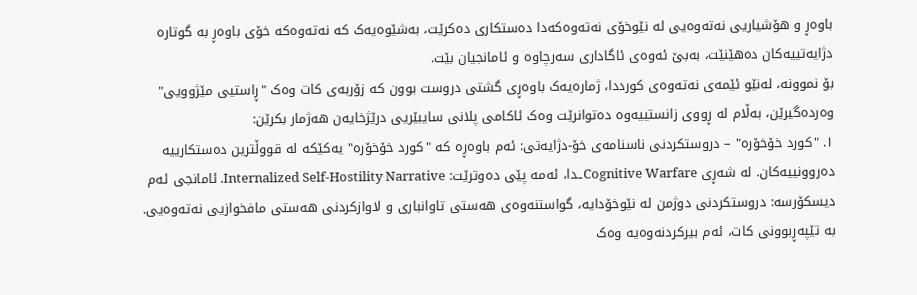باوەڕ و هۆشیاریی نەتەوەیی لە نێوخۆی نەتەوەکەدا دەستکاری دەکرێت، بەشێوەیەک کە نەتەوەکە خۆی باوەڕ بە گوتارە دژایەتییەکان دەهێنێت، بەبێ ئەوەی ئاگاداری سەرچاوە و ئامانجیان بێت.
بۆ نموونە، لەنێو ئێمەی نەتەوەی کورددا، ژمارەیەک باوەڕی گشتی دروست بوون کە زۆربەی کات وەک "ڕاستیی مێژوویی" وەردەگیرێن، بەڵام لە ڕووی زانستییەوە دەتوانرێت وەک ئاکامی پلانی سایبێریی درێژخایەن هەژمار بکرێن:
١. "کورد خۆخۆرە" – دروستکردنی ناسنامەی خۆ-دژایەتی: ئەم باوەڕە کە "کورد خۆخۆرە" یەکێکە لە قووڵترین دەستکارییە دەروونییەکان. لە شەڕی Cognitive Warfareـدا، ئەمە پێی دەوترێت: Internalized Self-Hostility Narrative. ئامانجی ئەم دیسکۆرسە: دروستکردنی دوژمن لە نێوخۆدایە، گواستنەوەی هەستی تاوانباری و لاوازکردنی هەستی مافخوازیی نەتەوەیی. بە تێپەڕبوونی کات، ئەم بیرکردنەوەیە وەک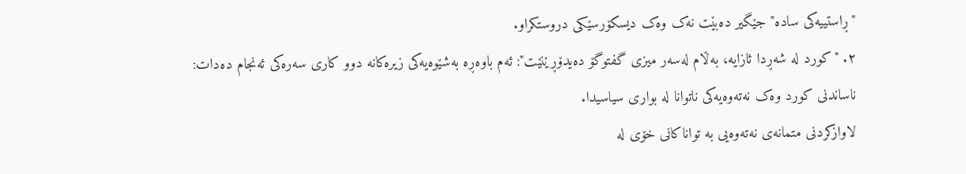"ڕاستییەکی سادە" جێگیر دەبێت نەک وەک دیسکۆرسێکی دروستکراو.
٢. "کورد لە شەڕدا ئازایە، بەڵام لەسەر میزی گفتوگۆ دەیدۆڕێنێت": ئەم باوەڕە بەشێوەیەکی زیرەکانە دوو کاری سەرەکی ئەنجام دەدات:
ناساندنی کورد وەک نەتەوەیەکی ناتوانا لە بواری سیاسیدا.
لاوازکردنی متمانەی نەتەوەیی بە تواناکانی خۆی لە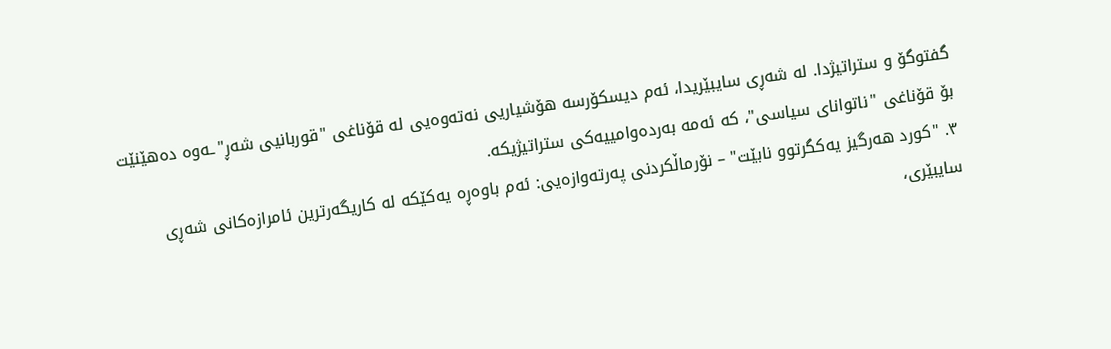گفتوگۆ و ستراتیژدا. لە شەڕی سایبێریدا، ئەم دیسکۆرسە هۆشیاریی نەتەوەیی لە قۆناغی "قوربانیی شەڕ"ـەوە دەهێنێت بۆ قۆناغی "ناتوانای سیاسی"، کە ئەمە بەردەوامییەکی ستراتیژیکە.
٣. "کورد هەرگیز یەکگرتوو نابێت" – نۆرماڵکردنی پەرتەوازەیی: ئەم باوەڕە یەکێکە لە کاریگەرترین ئامرازەکانی شەڕی سایبێری،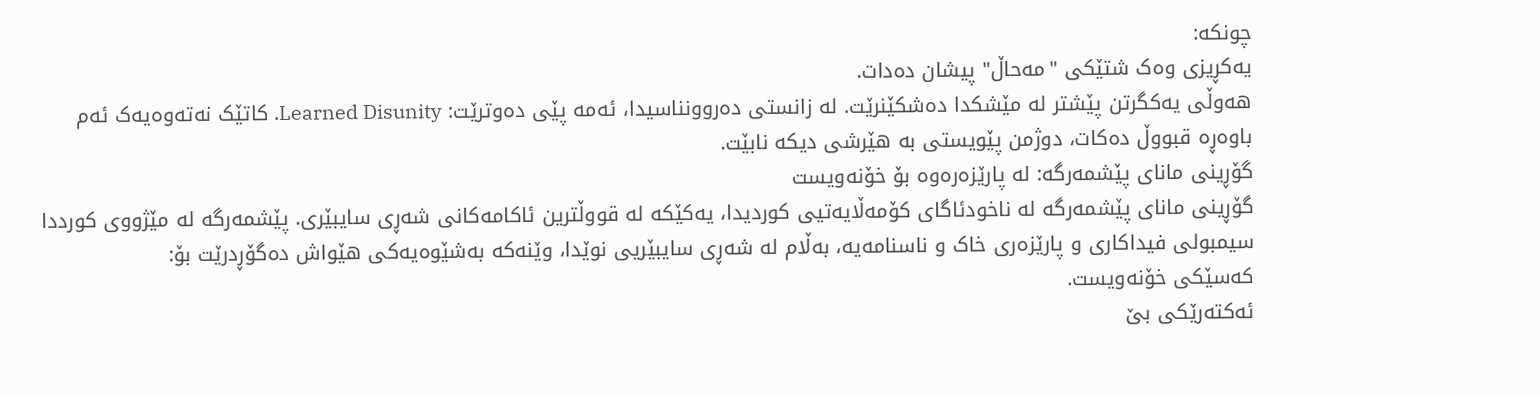چونکە:
یەکڕیزی وەک شتێکی "مەحاڵ" پیشان دەدات.
هەوڵی یەکگرتن پێشتر لە مێشکدا دەشکێنرێت. لە زانستی دەروونناسیدا، ئەمە پێی دەوترێت: Learned Disunity. کاتێک نەتەوەیەک ئەم باوەڕە قبووڵ دەکات، دوژمن پێویستی بە هێرشی دیکە نابێت.
گۆڕینی مانای پێشمەرگە: لە پارێزەرەوە بۆ خۆنەویست
گۆڕینی مانای پێشمەرگە لە ناخودئاگای کۆمەڵایەتیی کوردیدا، یەکێکە لە قووڵترین ئاکامەکانی شەڕی سایبێری. پێشمەرگە لە مێژووی کورددا سیمبولی فیداکاری و پارێزەری خاک و ناسنامەیە، بەڵام لە شەڕی سایبێریی نوێدا، وێنەکە بەشێوەیەکی هێواش دەگۆڕدرێت بۆ:
کەسێکی خۆنەویست.
ئەکتەرێکی بێ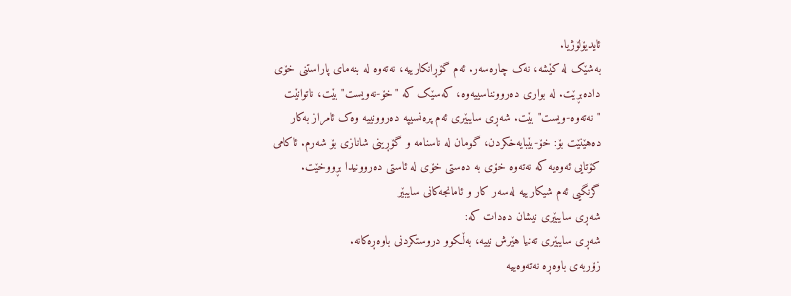ئایدیۆلۆژیا.
بەشێک لە کێشە، نەک چارەسەر. ئەم گۆڕانکارییە، نەتەوە لە بنەمای پاراستنی خۆی دادەبڕێت. لە بواری دەروونناسییەوە، کەسێک کە "خۆ-نەویست" بێت، ناتوانێت "نەتەوە-ویست" بێت. شەڕی سایبێری ئەم پرەنسیپە دەروونییە وەک ئامراز بەکار دەهێنێت بۆ: خۆ-بێبایەخکردن، گومان لە ناسنامە و گۆڕینی شانازی بۆ شەرم. ئاکامی کۆتایی ئەوەیە کە نەتەوە خۆی بە دەستی خۆی لە ئاستی دەروونیدا بڕووخێت.
گرنگیی ئەم شیکارییە لەسەر کار و ئامانجەکانی سایبێر
شەڕی سایبێری نیشان دەدات کە:
شەڕی سایبێری تەنیا هێرش نییە، بەڵکوو دروستکردنی باوەڕەکانە.
زۆربەی باوەڕە نەتەوەییە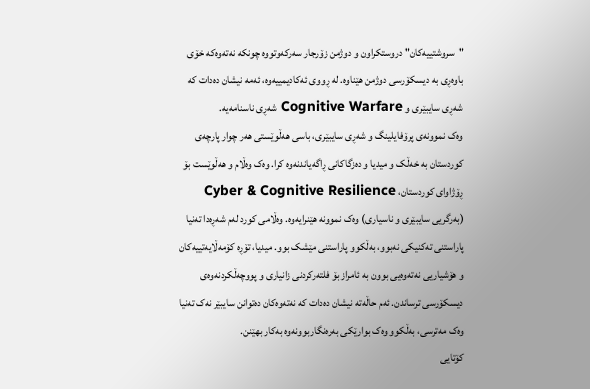"سروشتییەکان" دروستکراون و دوژمن زۆرجار سەرکەوتووە چونکە نەتەوەکە خۆی باوەڕی بە دیسکۆرسی دوژمن هێناوە. لە ڕووی ئەکادیمییەوە، ئەمە نیشان دەدات کە شەڕی سایبێری و Cognitive Warfare شەڕی ناسنامەیە.
وەک نموونەی پرۆفایلینگ و شەڕی سایبێری، باسی هەڵوێستی هەر چوار پارچەی کوردستان بە خەڵک و میدیا و دەزگاکانی ڕاگەیاندنەوە کرا. وەک وەڵام و هەڵوێست بۆ ڕۆژاوای کوردستان، Cyber & Cognitive Resilience (بەرگریی سایبێری و ناسیاری) وەک نموونە هێنرایەوە. وەڵامی کورد لەم شەڕەدا تەنیا پاراستنی تەکنیکی نەبوو، بەڵکوو پاراستنی مێشک بوو. میدیا، تۆڕە کۆمەڵایەتییەکان و هۆشیاریی نەتەوەیی بوون بە ئامراز بۆ فلتەرکردنی زانیاری و پووچەڵکردنەوەی دیسکۆرسی ترساندن. ئەم حاڵەتە نیشان دەدات کە نەتەوەکان دەتوانن سایبێر نەک تەنیا وەک مەترسی، بەڵکوو وەک بوارێکی بەرەنگاربوونەوە بەکار بهێنن.
کۆتایی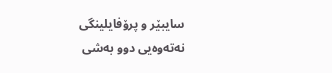سایبێر و پرۆفایلینگی نەتەوەیی دوو بەشی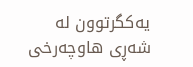یەکگرتوون لە شەڕی هاوچەرخی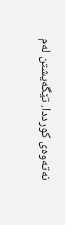نەتەوەی کورددا. تێگەیشتن لەم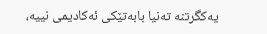یەکگرتنە تەنیا بابەتێکی ئەکادیمی نییە،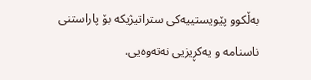بەڵکوو پێویستییەکی ستراتیژیکە بۆ پاراستنی ناسنامە و یەکڕیزیی نەتەوەیی.